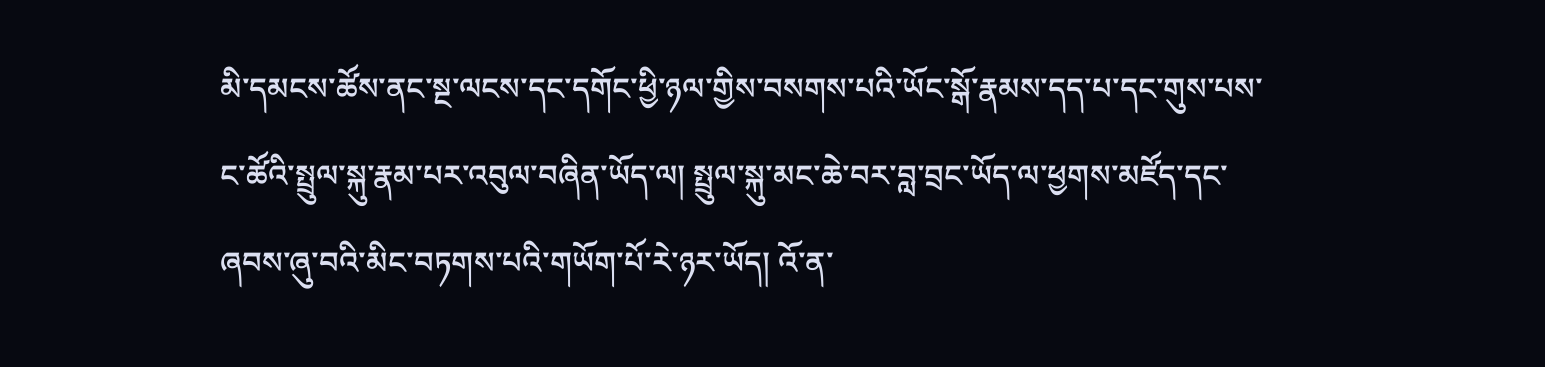མི་དམངས་ཚོས་ནང་སྔ་ལངས་དང་དགོང་ཕྱི་ཉལ་གྱིས་བསགས་པའི་ཡོང་སྒོ་རྣམས་དད་པ་དང་གུས་པས་ང་ཚོའི་སྤྲུལ་སྐུ་རྣམ་པར་འབུལ་བཞིན་ཡོད་ལ། སྤྲུལ་སྐུ་མང་ཆེ་བར་བླ་བྲང་ཡོད་ལ་ཕྱགས་མཛོད་དང་ཞབས་ཞུ་བའི་མིང་བཏགས་པའི་གཡོག་པོ་རེ་ཉར་ཡོད། འོ་ན་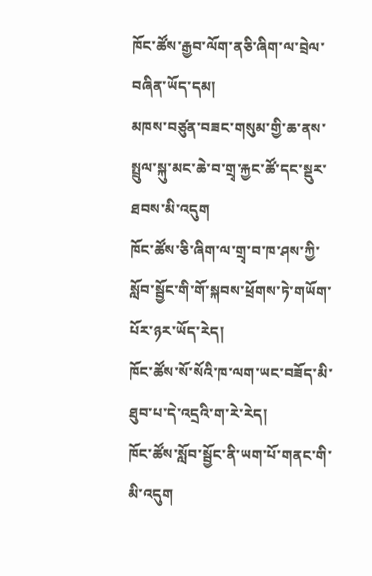ཁོང་ཚོས་རྒྱབ་ལོག་ནཅི་ཞིག་ལ་བྲེལ་བཞིན་ཡོད་དམ།
མཁས་བཙུན་བཟང་གསུམ་གྱི་ཆ་ནས་སྤྲུལ་སྐུ་མང་ཆེ་བ་གྲྭ་རྐྱང་ཚོ་དང་སྡུར་ཐབས་མི་འདུག
ཁོང་ཚོས་ཅི་ཞིག་ལ་གྲྭ་བ་ཁ་ཤས་ཀྱི་སློབ་སྦྱོང་གི་གོ་སྐབས་ཕྲོགས་ཏེ་གཡོག་པོར་ཉར་ཡོད་རེད།
ཁོང་ཚོས་སོ་སོའི་ཁ་ལག་ཡང་བཟོད་མི་ཐུབ་པ་དེ་འདྲའི་ག་རེ་རེད།
ཁོང་ཚོས་སློབ་སྦྱོང་ནི་ཡག་པོ་གནང་གི་མི་འདུག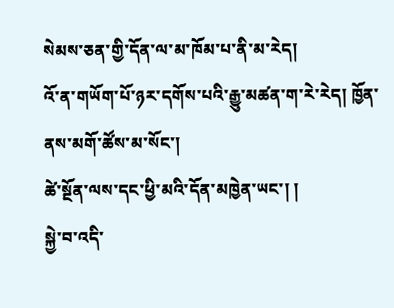སེམས་ཅན་གྱི་དོན་ལ་མ་ཁོམ་པ་ནི་མ་རེད།
འོ་ན་གཡོག་པོ་ཉར་དགོས་པའི་རྒྱུ་མཚན་ག་རེ་རེད། ཁྱོན་ནས་མགོ་ཚོས་མ་སོང་།
ཚེ་སྔོན་ལས་དང་ཕྱི་མའི་དོན་མཁྱེན་ཡང་། །
སྐྱེ་བ་འདི་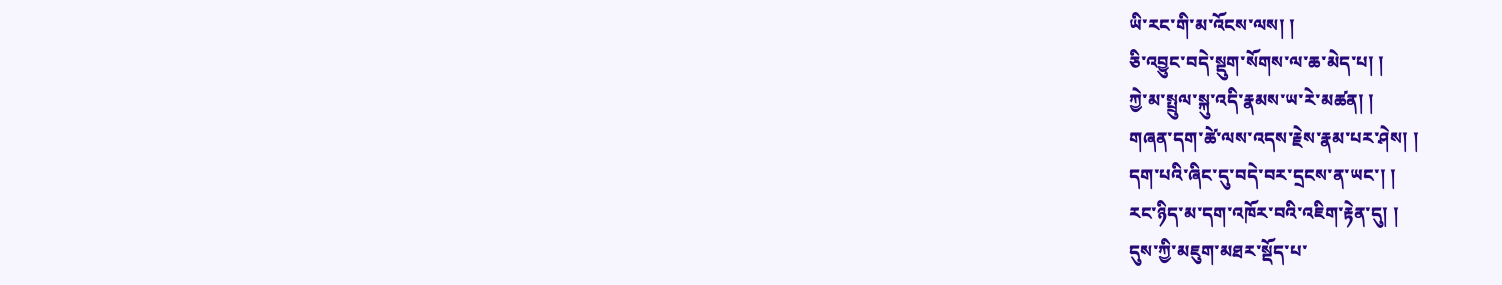ཡི་རང་གི་མ་འོངས་ལས། །
ཅི་འབྱུང་བདེ་སྡུག་སོགས་ལ་ཆ་མེད་པ། །
ཀྱེ་མ་སྤྲུལ་སྐུ་འདི་རྣམས་ཡ་རེ་མཚན། །
གཞན་དག་ཚེ་ལས་འདས་རྗེས་རྣམ་པར་ཤེས། །
དག་པའི་ཞིང་དུ་བདེ་བར་དྲངས་ན་ཡང་། །
རང་ཉིད་མ་དག་འཁོར་བའི་འཇིག་རྟེན་དུ། །
དུས་ཀྱི་མཇུག་མཐར་སྡོད་པ་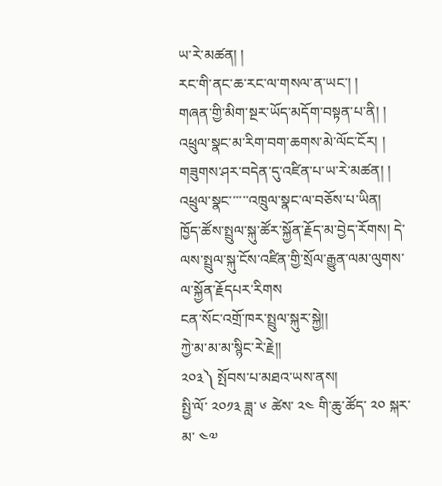ཡ་རེ་མཚན། །
རང་གི་ནང་ཆ་རང་ལ་གསལ་ན་ཡང་། །
གཞན་གྱི་མིག་སྔར་ཡོད་མདོག་བསྟན་པ་ནི། །
འཕྲུལ་སྣང་མ་རིག་བག་ཆགས་མེ་ལོང་ངོར། །
གཟུགས་ཤར་བདེན་དུ་འཛིན་པ་ཡ་རེ་མཚན། །
འཕྲུལ་སྣང་་་་་་འཁྲུལ་སྣང་ལ་བཅོས་པ་ཡིན།
ཁྱོད་ཚོས་སྤྲུལ་སྐུ་ཚོར་སྐྱོན་རྗོད་མ་བྱེད་རོགས། དེ་ལས་སྤྲུལ་སྐུ་ངོས་འཛིན་གྱི་སྲོལ་རྒྱུན་ལམ་ལུགས་ལ་སྐྱོན་རྗོདཔར་རིགས
ངན་སོང་འགྲོ་ཁར་སྤྲུལ་སྐུར་སྐྱེ།།
ཀྱེ་མ་མ་མ་སྙིང་རེ་རྗེ།།
༢༠༣༽ སྤོབས་པ་མཐའ་ཡས་ནས།
སྤྱི་ལོ་ ༢༠༡༣ ཟླ་ ༦ ཚེས་ ༢༤ གི་ཆུ་ཚོད་ ༢༠ སྐར་མ་ ༤༧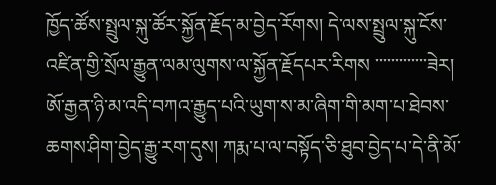ཁྱོད་ཚོས་སྤྲུལ་སྐུ་ཚོར་སྐྱོན་རྗོད་མ་བྱེད་རོགས། དེ་ལས་སྤྲུལ་སྐུ་ངོས་འཛིན་གྱི་སྲོལ་རྒྱུན་ལམ་ལུགས་ལ་སྐྱོན་རྗོདཔར་རིགས ་་་་་་་་་་་་་ཟེར།
ཨོ་རྒྱན་ཉི་མ་འདི་བཀའ་རྒྱུད་པའི་ཡུག་ས་མ་ཞིག་གི་མག་པ་ཐེབས་ཆགས་ཤིག་བྱེད་རྒྱུ་རག་དུས། ཀརྨ་པ་ལ་བསྟོད་ཅི་ཐུབ་བྱེད་པ་དེ་ནི་མོ་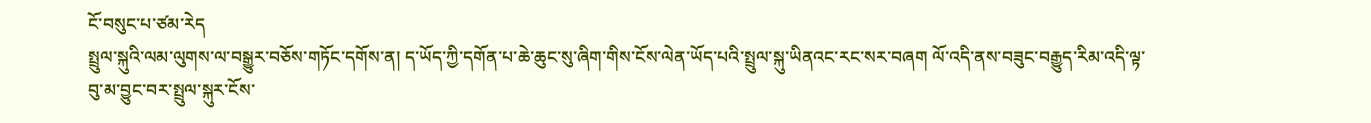ངོ་བསུང་པ་ཙམ་རེད
སྤྲུལ་སྐུའི་ལམ་ལུགས་ལ་བསྒྱུར་བཅོས་གཏོང་དགོས་ན། ད་ཡོད་ཀྱི་དགོན་པ་ཆེ་ཆུང་སུ་ཞིག་གིས་ངོས་ལེན་ཡོད་པའི་སྤྲུལ་སྐུ་ཡིནའང་རང་སར་བཞག ལོ་འདི་ནས་བཟུང་བརྒྱུད་རིམ་འདི་ལྟ་བུ་མ་བྱུང་བར་སྤྲུལ་སྐུར་ངོས་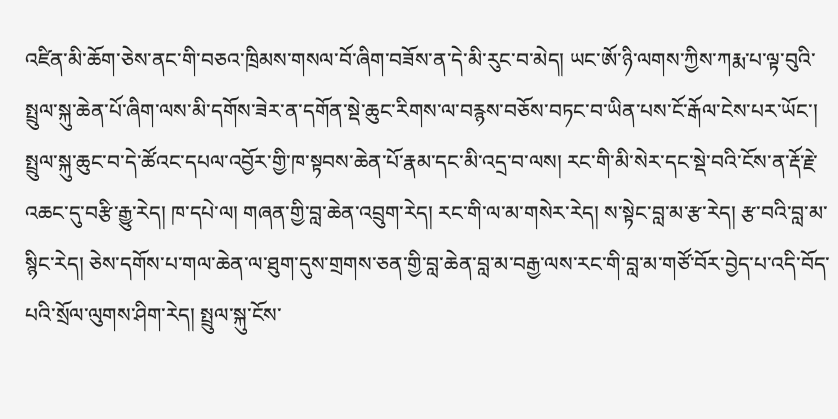འཛིན་མི་ཆོག་ཅེས་ནང་གི་བཅའ་ཁྲིམས་གསལ་བོ་ཞིག་བཟོས་ན་དེ་མི་རུང་བ་མེད། ཡང་ཨོ་ཉི་ལགས་ཀྱིས་ཀརྨ་པ་ལྟ་བུའི་སྤྲུལ་སྐུ་ཆེན་པོ་ཞིག་ལས་མི་དགོས་ཟེར་ན་དགོན་སྡེ་ཆུང་རིགས་ལ་བརྙས་བཅོས་བཏང་བ་ཡིན་པས་ངོ་རྒོལ་ངེས་པར་ཡོང་། སྤྲུལ་སྐུ་ཆུང་བ་དེ་ཚོའང་དཔལ་འབྱོར་གྱི་ཁ་སྟབས་ཆེན་པོ་རྣམ་དང་མི་འདྲ་བ་ལས། རང་གི་མི་སེར་དང་སྡེ་བའི་ངོས་ན་རྡོ་རྗེ་འཆང་དུ་བརྩི་རྒྱུ་རེད། ཁ་དཔེ་ལ། གཞན་གྱི་བླ་ཆེན་འབྲུག་རེད། རང་གི་ལ་མ་གསེར་རེད། ས་སྟེང་བླ་མ་རྩ་རེད། རྩ་བའི་བླ་མ་སྙིང་རེད། ཅེས་དགོས་པ་གལ་ཆེན་ལ་ཐུག་དུས་གྲགས་ཅན་གྱི་བླ་ཆེན་བླ་མ་བརྒྱ་ལས་རང་གི་བླ་མ་གཙོ་བོར་བྱེད་པ་འདི་བོད་པའི་སྲོལ་ལུགས་ཤིག་རེད། སྤྲུལ་སྐུ་ངོས་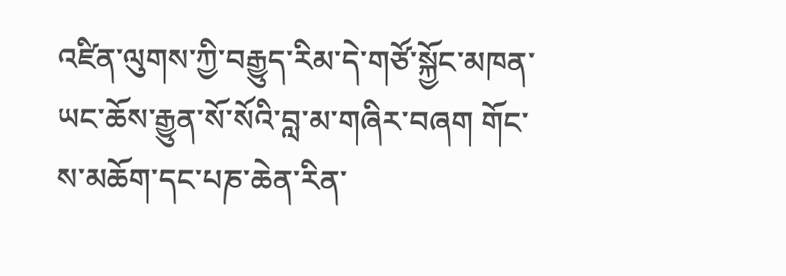འཛིན་ལུགས་ཀྱི་བརྒྱུད་རིམ་དེ་གཙོ་སྐྱོང་མཁན་ཡང་ཆོས་རྒྱུན་སོ་སོའི་བླ་མ་གཞིར་བཞག གོང་ས་མཆོག་དང་པཎ་ཆེན་རིན་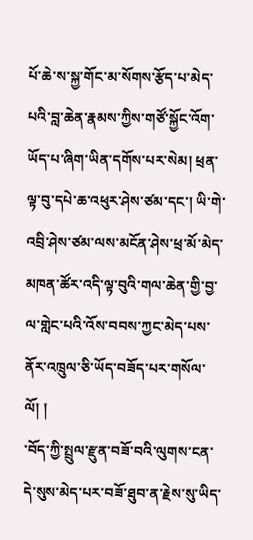པོ་ཆེ་ས་སྐྱ་གོང་མ་སོགས་རྩོད་པ་མེད་པའི་བླ་ཆེན་རྣམས་ཀྱིས་གཙོ་སྐྱོང་འོག་ཡོད་པ་ཞིག་ཡིན་དགོས་པར་སེམ། ཕྲན་ལྟ་བུ་དཔེ་ཆ་འཕུར་ཤེས་ཙམ་དང་། ཡི་གེ་འབྲི་ཤེས་ཙམ་ལས་མངོན་ཤེས་ཕྲ་མོ་མེད་མཁན་ཚོར་འདི་ལྟ་བུའི་གལ་ཆེན་གྱི་བྱ་ལ་གླེང་པའི་འོས་བབས་ཀྱང་མེད་པས་ནོར་འཁྲུལ་ཅི་ཡོད་བཟོད་པར་གསོལ་ལོ། །
་བོད་ཀྱི་སྤྲུལ་རྫུན་བཟོ་བའི་ལུགས་ངན་དེ་སུས་མེད་པར་བཟོ་ཐུབ་ན་རྗེས་སུ་ཡིད་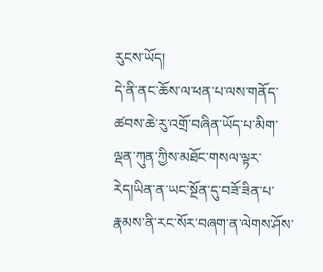རུངས་ཡོད།
དེ་ནི་ནང་ཆོས་ལ་ཕན་པ་ལས་གནོད་ཚབས་ཆེ་རུ་འགྲོ་བཞིན་ཡོད་པ་མིག་ལྡན་ཀུན་ཀྱིས་མཐོང་གསལ་ལྟར་རེད།ཡིན་ན་ཡང་སྔོན་དུ་བཟོ་ཟིན་པ་རྣམས་ནི་རང་སོར་བཞག་ན་ལེགས་ཤོས་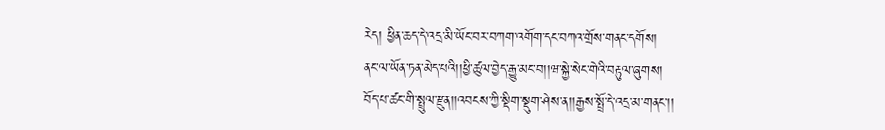རེད། ཕྱིན་ཆད་དེ་འདྲ་མི་ཡོང་བར་བཀག་འགོག་དང་བཀའ་གྲོས་གནང་དགོས།
ནང་ལ་ཡོན་ཏན་མེད་པའི།།ཕྱི་ཚུལ་བྱེད་རྒྱུ་མང་བ།།ཝ་སྐྱེ་སེང་གེའི་བརྟུལ་ཞུགས།
བོད་པ་ཚང་གི་སྤྲུལ་རྫུན།།འབངས་ཀྱི་སྡིག་སྡུག་ཤེས་ན།།རྒྱས་སྤྲོ་དེ་འདྲ་མ་གནང་།།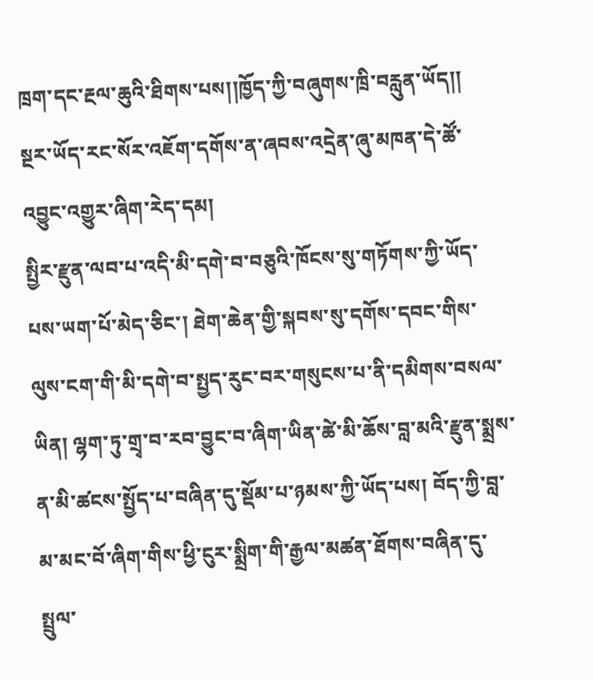ཁྲག་དང་རྔལ་ཆུའི་ཐིགས་པས།།ཁྱོད་ཀྱི་བཞུགས་ཁྲི་བརླུན་ཡོད།།
སྔར་ཡོད་རང་སོར་འཇོག་དགོས་ན་ཞབས་འདྲེན་ཞུ་མཁན་དེ་ཚོ་འབྱུང་འགྱུར་ཞིག་རེད་དམ།
སྤྱིར་རྫུན་ལབ་པ་འདི་མི་དགེ་བ་བཅུའི་ཁོངས་སུ་གཏོགས་ཀྱི་ཡོད་པས་ཡག་པོ་མེད་ཅིང་། ཐེག་ཆེན་གྱི་སྐབས་སུ་དགོས་དབང་གིས་ལུས་ངག་གི་མི་དགེ་བ་སྤྱད་རུང་བར་གསུངས་པ་ནི་དམིགས་བསལ་ཡིན། ལྷག་ཏུ་གྲྭ་བ་རབ་བྱུང་བ་ཞིག་ཡིན་ཚེ་མི་ཆོས་བླ་མའི་རྫུན་སྨྲས་ན་མི་ཚངས་སྤྱོད་པ་བཞིན་དུ་སྡོམ་པ་ཉམས་ཀྱི་ཡོད་པས། བོད་ཀྱི་བླ་མ་མང་བོ་ཞིག་གིས་ཕྱི་ངུར་སྨྲིག་གི་རྒྱལ་མཚན་ཐོགས་བཞིན་དུ་སྤྲུལ་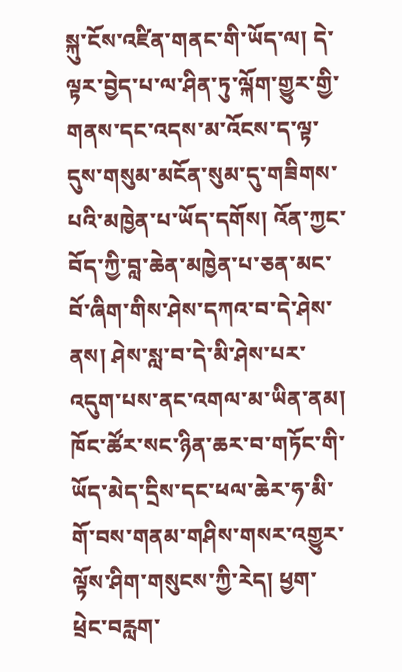སྐུ་ངོས་འཛིན་གནང་གི་ཡོད་ལ། དེ་ལྟར་བྱེད་པ་ལ་ཤིན་ཏུ་ལྐོག་གྱུར་གྱི་གནས་དང་འདས་མ་འོངས་ད་ལྟ་དུས་གསུམ་མངོན་སུམ་དུ་གཟིགས་པའི་མཁྱེན་པ་ཡོད་དགོས། འོན་ཀྱང་བོད་ཀྱི་བླ་ཆེན་མཁྱེན་པ་ཅན་མང་བོ་ཞིག་གིས་ཤེས་དཀའ་བ་དེ་ཤེས་ནས། ཤེས་སླ་བ་དེ་མི་ཤེས་པར་འདུག་པས་ནང་འགལ་མ་ཡིན་ནམ། ཁོང་ཚོར་སང་ཉིན་ཆར་བ་གཏོང་གི་ཡོད་མེད་དྲིས་དང་ཕལ་ཆེར་ཧ་མི་གོ་བས་གནམ་གཤིས་གསར་འགྱུར་ལྟོས་ཤིག་གསུངས་ཀྱི་རེད། ཕྱག་ཕྲེང་བརླག་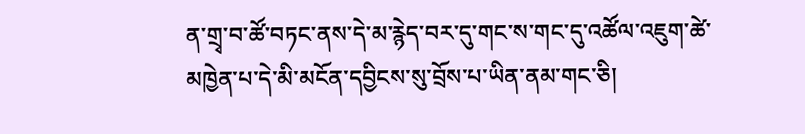ན་གྲྭ་བ་ཚོ་བཏང་ནས་དེ་མ་རྙེད་བར་དུ་གང་ས་གང་དུ་འཚོལ་འཇུག་ཚེ་མཁྱེན་པ་དེ་མི་མངོན་དབྱིངས་སུ་བྲོས་པ་ཡིན་ནམ་གང་ཅི།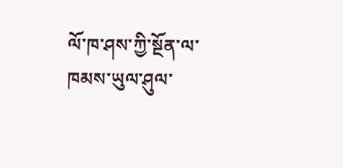ལོ་ཁ་ཤས་ཀྱི་སྔོན་ལ་ཁམས་ཡུལ་ཤུལ་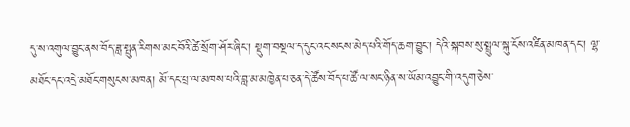དུ་ས་འགུལ་བྱུང་ནས་བོད་ཟླ་སྤུན་རིགས་མང་བོའི་ཚེ་སྲོག་ཤོར་ཞིང་། སྡུག་བསྔལ་ད་དུང་འང་སངས་མེད་པའི་གོད་ཆག་བྱུང་། དེའི་སྐབས་སུ་སྤྲུལ་སྐུ་ངོས་འཛིན་མཁན་དང་། ལྷ་མཐོང་དང་འདྲེ་མཐོང་གསུངས་མཁན། མོ་དང་པྲ་ལ་མཁས་པའི་བླ་མ་མཁྱེན་པ་ཅན་དེ་ཚོས་བོད་པ་ཚོ་ལ་སང་ཉིན་ས་ཡོམ་འབྱུང་གི་འདུག་ཅེས་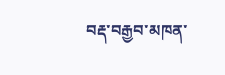བརྡ་བརྒྱབ་མཁན་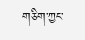གཅིག་ཀྱང་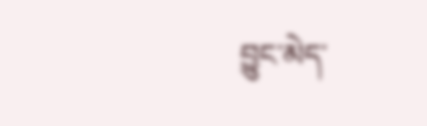བྱུང་མེད་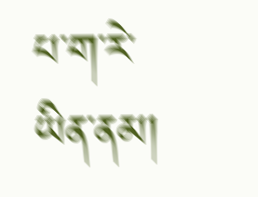པ་ག་རེ་ཡིན་ནམ།